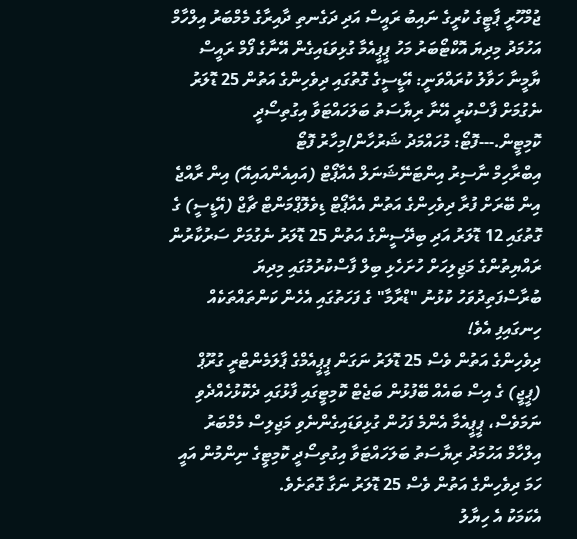ޖުމްހޫރީ ޕާޓީގެ ކުރީގެ ނައިބު ރައީސް އަދި ދަގެނތި ދާއިރާގެ މެމްބަރު އިލްހާމް އަހުމަދު މިދިޔަ އޮކްޓޯބަރު މަހު ޕީޕީއެމާ ގުޅިވަޑައިގެން އޭނާގެ ފޯމް ރައީސް ޔާމީނާ ހަވާލު ކުރައްވަނީ: އޭޑީސީގެ ގޮތުގައި ދިވެހިންގެ އަތުން 25 ޑޮލަރު ނެގުމަށް ފާސްކުރީ އޭނާ ރިޔާސަތު ބަލަހައްޓަވާ އިގުތިސޯދީ ކޮމިޓީން.---ފޮޓޯ: މުހައްމަދު ޝަރުހާން/މިހާރު ފޮޓޯ
އިބްރާހިމް ނާސިރު އިންޓަނޭޝަނަލް އެއާޕޯޓް (އައިއެންއައިއޭ) އިން ރާއްޖެ އިން ބޭރަށް ފުރާ ދިވެހިންގެ އަތުން އެއާޕޯޓް ޑިވެލޮޕްމަންޓް ޗާޖް (އޭޑީސީ) ގެ ގޮތުގައި 12 ޑޮލަރު އަދި ބިދޭސީންގެ އަތުން 25 ޑޮލަރު ނެގުމަށް ސަރުކާރުން ރައްޔިތުންގެ މަޖިލިހަށް ހުށަހެޅި ބިލް ފާސްކުރުމުގައި މިދިޔަ ބުރާސްފަތިދުވަހު ކުޅުނު "ޑްރާމާ" ގެ ފަހަތުގައި އެހެން ކަންތައްތަކެއް ހިނގައިފި އެވެ!
ދިވެހިންގެ އަތުން ވެސް 25 ޑޮލަރު ނަގަން ޕީޕީއެމްގެ ޕާލަމެންޓްރީ ގުރޫޕް (ޕީޖީ) ގެ އިސް ބައެއް ބޭފުޅުން ބަޖެޓް ކޮމިޓީގައި ފާޅުގައި ދެކޮޅުހެއްދެވި ނަމަވެސް، ޕީޕީއެމާ އެންމެ ފަހުން ގުޅިވަޑައިގެންނެވި މަޖިލިސް މެމްބަރު އިލްހާމް އަހުމަދު ރިޔާސަތު ބަލަހައްޓަވާ އިގުތިސޯދީ ކޮމިޓީގެ ނިންމުން އައީ ހަމަ ދިވެހިންގެ އަތުން ވެސް 25 ޑޮލަރު ނަގާ ގޮތަށެވެ.
އެކަމަކު އެ ހިޔާލު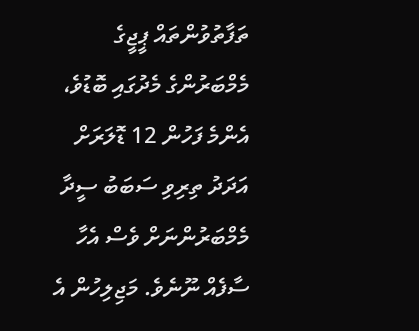ތަފާތުވުންތައް ޕީޖީގެ މެމްބަރުންގެ މެދުގައި ބޮޑުވެ، އެންމެ ފަހުން 12 ޑޮލަރަށް އަދަދު ތިރިވި ސަބަބު ސީދާ މެމްބަރުންނަށް ވެސް އެހާ ސާފެއް ނޫނެވެ. މަޖިލިހުން އެ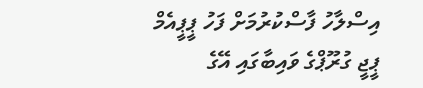އިސްލާހު ފާސްކުރުމަށް ފަހު ޕީޕީއެމް ޕީޖީ ގުރޫޕްގެ ވައިބާގައި އޭގެ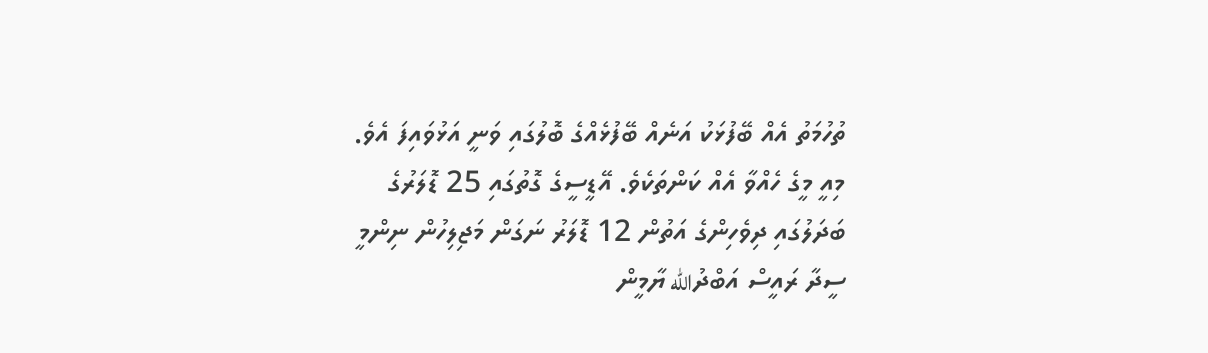ތުހުމަތު އެއް ބޭފުޅަކު އަނެއް ބޭފުޅެއްގެ ބޮލުގައި ވަނީ އަޅުވައިފަ އެވެ.
މިއީ މީގެ ހެއްވާ އެއް ކަންތަކެވެ. އޭޑީސީގެ ގޮތުގައި 25 ޑޮލަރުގެ ބަދަލުގައި ދިވެހިންގެ އަތުން 12 ޑޮލަރު ނަގަން މަޖިލިހުން ނިންމީ ސީދާ ރައީސް އަބްދުالله ޔާމީން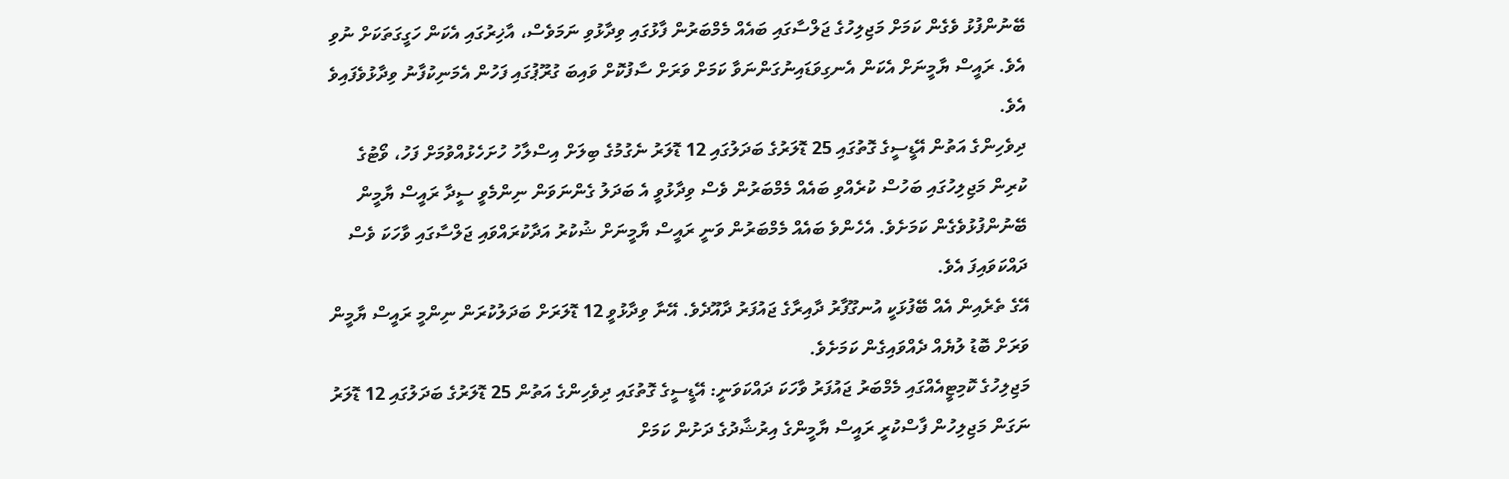ބޭނުންފުޅު ވެގެން ކަމަށް މަޖިލިހުގެ ޖަލްސާގައި ބައެއް މެމްބަރުން ފާޅުގައި ވިދާޅުވި ނަމަވެސް، އާޚިރުގައި އެކަން ހަގީގަތަކަށް ނުވި އެވެ. ރައީސް ޔާމީނަށް އެކަން އެނގިވަޑައިނުގަންނަވާ ކަމަށް ވަރަށް ސާފުކޮށް ވައިބަ ގުރޫޕުގައި ފަހުން އެމަނިކުފާނު ވިދާޅުވެފައިވެ އެވެ.
ދިވެހިންގެ އަތުން އޭޑީސީގެ ގޮތުގައި 25 ޑޮލަރުގެ ބަދަލުގައި 12 ޑޮލަރު ނެގުމުގެ ބިލަށް އިސްލާހު ހުށަހެޅުއްވުމަށް ފަހު، ވޯޓުގެ ކުރިން މަޖިލިހުގައި ބަހުސް ކުރެއްވި ބައެއް މެމްބަރުން ވެސް ވިދާޅުވީ އެ ބަދަލު ގެންނަވަން ނިންމެވީ ސީދާ ރައީސް ޔާމީން ބޭނުންފުޅުވެގެން ކަމަށެވެ. އެހެންވެ ބައެއް މެމްބަރުން ވަނީ ރައީސް ޔާމީނަށް ޝުކުރު އަދާކުރައްވައި ޖަލްސާގައި ވާހަކަ ވެސް ދައްކަވައިފަ އެވެ.
އޭގެ ތެރެއިން އެއް ބޭފުޅަކީ އުނގޫފާރު ދާއިރާގެ ޖައުފަރު ދާއޫދެވެ. އޭނާ ވިދާޅުވީ 12 ޑޮލަރަށް ބަދަލުކުރަން ނިންމީ ރައީސް ޔާމީން ވަރަށް ބޮޑު ލުޔެއް ދެއްވައިގެން ކަމަށެވެ.
މަޖިލިހުގެ ކޮމިޓީއެއްގައި މެމްބަރު ޖައުފަރު ވާހަކަ ދައްކަވަނީ: އޭޑީސީގެ ގޮތުގައި ދިވެހިންގެ އަތުން 25 ޑޮލަރުގެ ބަދަލުގައި 12 ޑޮލަރު ނަގަން މަޖިލިހުން ފާސްކުރީ ރައީސް ޔާމީންގެ އިރުޝާދުގެ ދަށުން ކަމަށް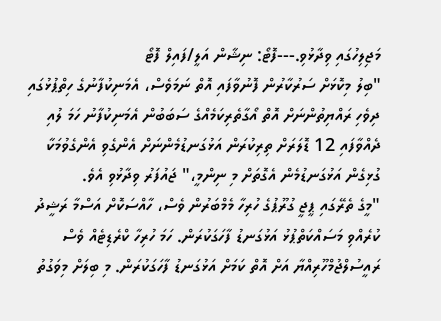މަޖިލިހުގައި ވިދާޅުވި.---ފޮޓޯ: ނިޝާން އަލީ/ފައިލް ފޮޓޯ
"ބިލު މިކޮޅަށް ސަރުކާރުން ފޮނުވާފައި އޮތް ނަމަވެސް، އެމަނިކުފާނުގެ ހިތްޕުޅުގައި ދިވެހި ރައްޔިތުންނަށް އޮތް އޯގާތެރިކަމެއްގެ ސަބަބުން އެމަނިކުފާނު ހަމަ ލުއި ދެއްވާފައި 12 ޑޮލަރަށް ތިރިކުރަން އަޅުގަނޑުމެންނަށް އެންގެވި އެންގެވުމަކާ ގުޅިގެން އަޅުގަނޑުމެން އެގޮތަށް މި ނިންމީ،" ޖައުފަރު ވިދާޅުވި އެވެ.
"މީގެ ތެރޭގައި ޕީޖީ ގުރޫޕުގެ ހުރިހާ މެމްބަރުން ވެސް، ހާއްސަކޮށް އަސްމާ ރަޝީދު ކުރެއްވި މަސައްކަތްޕުޅު އަޅުގަނޑު ފާހަގަކުރަން. ހަމަ ހުރިހާ ކްރެޑިޓެއް ވެސް ރައީސުލްޖުމްހޫރިއްޔާ އަށް އޮތް ކަމަށް އަޅުގަނޑު ފާހަގަކުރަން. މި ބިލަށް މިވަގުތު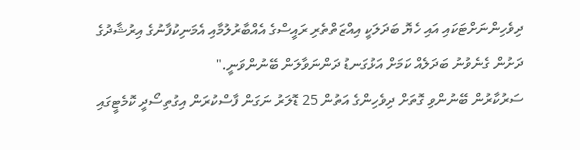ދިވެހިންނަށްޓަކައި އައި ހެޔޮ ބަދަލަކީ އިއްޒަތްތެރި ރައީސްގެ އެއްބާރުލުމާއި އެމަނިކުފާނުގެ އިރުޝާދުގެ ދަށުން ގެނެވުނު ބަދަލެއް ކަމަށް އަޅުގަނޑު ދަންނަވާލަން ބޭނުންވަނީ."
ސަރުކާރުން ބޭނުންވި ގޮތަށް ދިވެހިންގެ އަތުން 25 ޑޮލަރު ނަގަން ފާސްކުރަން އިގުތިސޯދީ ކޮމެޓީގައި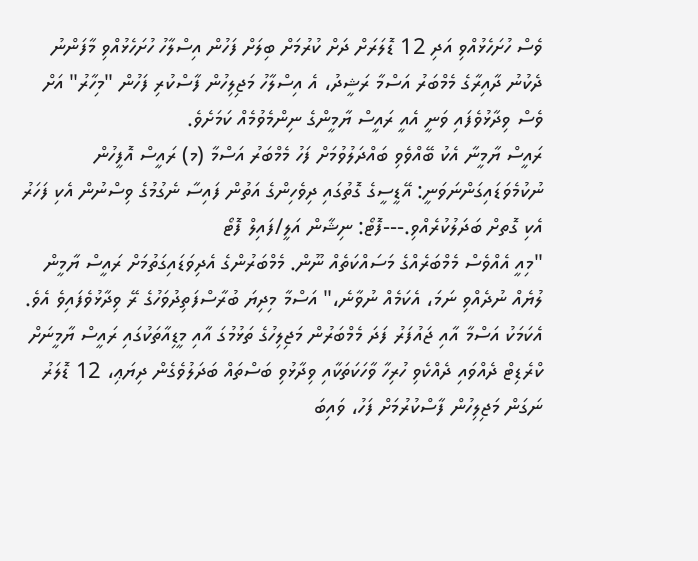ވެސް ހުށަހެޅުއްވި އަދި 12 ޑޮލަރަށް ދަށް ކުރުމަށް ބިލަށް ފަހުން އިސްލާހު ހުށަހެޅުއްވި މާފަންނު ދެކުނު ދާއިރާގެ މެމްބަރު އަސްމާ ރަޝީދު، އެ އިސްލާހު މަޖިލިހުން ފާސްކުރި ފަހުން "މިހާރު" އަށް ވެސް ވިދާޅުވެފައި ވަނީ އެއީ ރައީސް ޔާމީންގެ ނިންމެވުމެއް ކަމަށެވެ.
ރައީސް ޔާމީނާ އެކު ބޭއްވެވި ބައްދަލުވުމަށް ފަހު މެމްބަރު އަސްމާ (މ) ރައީސް އޮފީހުން ނުކުމެވަޑައިގަންނަވަނީ: އޭޑީސީގެ ގޮތުގައި ދިވެހިންގެ އަތުން ފައިސާ ނެގުމުގެ ވިސްނުން އެކި ފަހަރު އެކި ގޮތށް ބަދަލުކުރެއްވި.---ފޮޓޯ: ނިޝާން އަލީ/ފައިލް ފޮޓޯ
"މިއީ އެއްވެސް މެމްބަރެއްގެ މަސައްކަތެއް ނޫން. މެމްބަރުންގެ އެދިވަޑައިގަތުމަށް ރައީސް ޔާމީން ލުޔެއް ނުދެއްވި ނަމަ، އެކަމެއް ނުވާނެ،" އަސްމާ މިދިޔަ ބުރާސްފަތިދުވަހުގެ ރޭ ވިދާޅުވެފައިވެ އެވެ.
އެކަމަކު އަސްމާ އާއި ޖައުފަރު ފަދަ މެމްބަރުން މަޖިލިހުގެ ތަޅުމުގަ އާއި މީޑިއާތަކުގައި ރައީސް ޔާމީނަށް ކްރެޑިޓް ދެއްވައި ދެއްކެވި ހުރިހާ ވާހަކަތަކާއި ވިދާޅުވި ބަސްތައް ބަދަލުވެގެން ދިޔަޢި، 12 ޑޮލަރު ނަގަން މަޖިލިހުން ފާސްކުރުމަށް ފަހު، ވައިބަ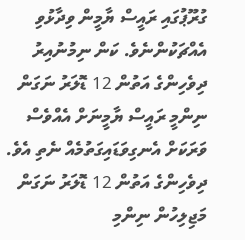ގުރޫޕުގައި ރައީސް ޔާމީން ވިދާޅުވި އެއްޗަކުންނެވެ. ކަން ނިމުނުއިރު ދިވެހިންގެ އަތުން 12 ޑޮލަރު ނަގަން ނިންމީ ރައީސް ޔާމީނަށް އެއްވެސް ވަރަކަށް އެނގިވަޑައިގަތުމެއް ނެތި އެވެ.
ދިވެހިންގެ އަތުން 12 ޑޮލަރު ނަގަން މަޖިލިހުން ނިންމި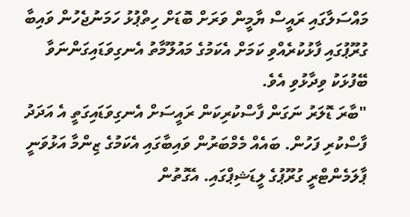މައްސަލާގައި ރައީސް ޔާމީން ވަރަށް ބޮޑަށް ހިތްޕުޅު ހަމަނުޖެހުން ވައިބާ ގުރޫޕުގައި ފާޅުކުރެއްވި ކަމަށް އެކަމުގެ މައުލޫމާތު އެނގިވަޑައިގަންނަވާ ބޭފުޅަކު ވިދާޅުވި އެވެ.
"ބާރަ ޑޮލަރު ނަގަން ފާސްކުރިކަން ރައީސަށް އެނގިވަޑައިގަތީ އެ އަދަދު ފާސްކުރި ފަހުން. ބައެއް މެމްބަރުން ވައިބާގައި އެކަމުގެ ޒިންމާ އަޅުވަނީ ޕާލަމެންޓްރީ ގުރޫޕުގެ ލީޑަޝިޕްގައި. އެގޮތުން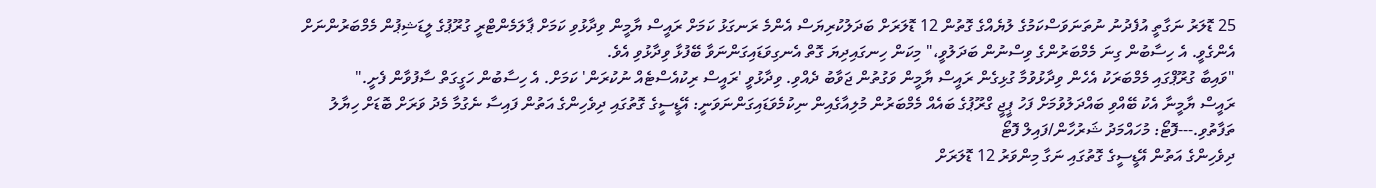25 ޑޮލަރު ނަގާތީ އުފެދުނު ނުތަނަވަސްކަމުގެ ލުޔެއްގެ ގޮތުން 12 ޑޮލަރަށް ބަދަލުކުރިޔަސް އެންމެ ރަނގަޅު ކަމަށް ރައީސް ޔާމީން ވިދާޅުވި ކަމަށް ޕާލަމެންޓްރީ ގުރޫޕުގެ ލީޑަޝިޕުން މެމްބަރުންނަށް އެންގެވީ. އެ ހިސާބުން ގިނަ މެމްބަރުންގެ ވިސްނުން ބަދަލުވީ،" މިކަން ހިނގައިދިޔަ ގޮތް އެނގިވަޑައިގަންނަވާ ބޭފުޅާ ވިދާޅުވި އެވެ.
"ވައިބާ ގުރޫޕްގައި މެމްބަރަކު އެހެން ވިދާޅުވުމާ ގުޅިގެން ރައީސް ޔާމީން ވަގުތުން ޖަވާބު ދެއްވި. ވިދާޅުވީ 'ރައީސް ރިކުއެސްޓެއް ނުކުރަން' ކަމަށް. އެ ހިސާބުން ހަގީގަތް ސާފުވާން ފެށީ."
ރައީސް ޔާމީނާ އެކު ބޭއްވި ބައްދަލުވުމަށް ފަހު ޕީޖީ ގްރޫޕުގެ ބައެއް މެމްބަރުން މުލިއާގެއިން ނިކުމެވަޑައިގަންނަވަނީ: އޭޑީސީގެ ގޮތުގައި ދިވެހިންގެ އަތުން ފައިސާ ނެގުމާ މެދު ވަރަށް ބޮޑަށް ހިޔާލު ތަފާތުވި.---ފޮޓޯ: މުހައްމަދު ޝަރުހާން/ފައިލް ފޮޓޯ
ދިވެހިންގެ އަތުން އޭޑީސީގެ ގޮތުގައި ނަގާ މިންވަރު 12 ޑޮލަރަށް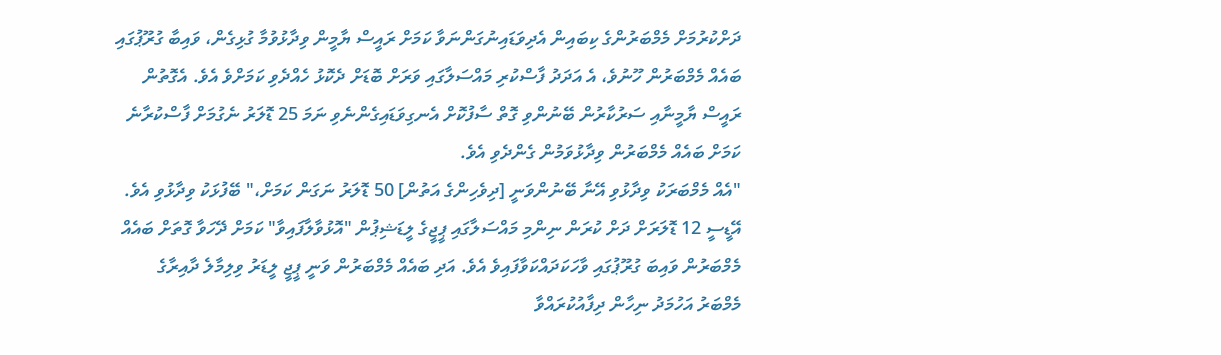ދަށްކުރުމަށް މެމްބަރުންގެ ކިބައިން އެދިވަޑައިނުގަންނަވާ ކަމަށް ރައީސް ޔާމީން ވިދާޅުވުމާ ގުޅިގެން، ވައިބާ ގުރޫޕުގައި ބައެއް މެމްބަރުން ހޫނުވެ، އެ އަދަދު ފާސްކުރި މައްސަލާގައި ވަރަށް ބޮޑަށް ދެކޮޅު ހެއްދެވި ކަމަށްވެ އެވެ. އެގޮތުން ރައީސް ޔާމީނާއި ސަރުކާރުން ބޭނުންވި ގޮތް ސާފުކޮށް އެނގިވަޑައިގެންނެވި ނަމަ 25 ޑޮލަރު ނެގުމަށް ފާސްކުރާނެ ކަމަށް ބައެއް މެމްބަރުން ވިދާޅުވަމުން ގެންދެވި އެވެ.
"އެއް މެމްބަރަކު ވިދާޅުވި އޭނާ ބޭނުންވަނީ [ދިވެހިންގެ އަތުން] 50 ޑޮލަރު ނަގަން ކަމަށް،" ބޭފުޅަކު ވިދާޅުވި އެވެ.
އޭޑީސީ 12 ޑޮލަރަށް ދަށް ކުރަން ނިންމި މައްސަލާގައި ޕީޖީގެ ލީޑަޝިޕުން "އޮޅުވާލާފައިވާ" ކަމަށް ދޭހަވާ ގޮތަށް ބައެއް މެމްބަރުން ވައިބަ ގުރޫޕުގައި ވާހަކަދައްކަވާފައިވެ އެވެ. އަދި ބައެއް މެމްބަރުން ވަނީ ޕީޖީ ލީޑަރު ވިލިމާލެ ދާއިރާގެ މެމްބަރު އަހުމަދު ނިހާން ދިފާއުކުރައްވާ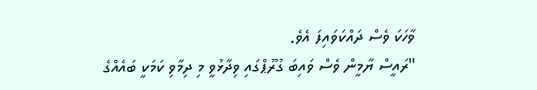ވާހަކަ ވެސް ދައްކަވައިފަ އެވެ.
"ރައީސް ޔާމީން ވެސް ވައިބަ ގުރޫޕްގައި ވިދާޅުވީ މި ދިމާވި ކަމަކީ ބައެއްގެ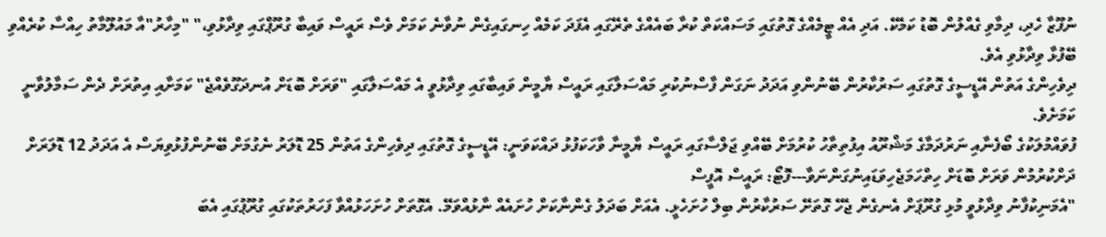ނުފޫޒާ ހެދި، ދިމާވި ގެއްލުން ބޮޑު ކަމެކޭ. އަދި އެއް ޓީމެއްގެ ގޮތުގައި މަސައްކަތް ކުރާ ބައެއްގެ ތެރޭގައި އެފަދަ ކަމެއް ހިނގައިގެން ނުވާނެ ކަމަށް ވެސް ރައީސް ވައިބާ ގުރޫޕްގައި ވިދާޅުވި،" "މިހާރު"އާ މައުލޫމާތު ހިއްސާ ކުރެއްވި ބޭފުޅާ ވިދާޅުވި އެވެ.
ދިވެހިންގެ އަތުން އޭޑީސީގެ ގޮތުގައި ސަރުކާރުން ބޭނުންވި އަދަދު ނަގަން ފާސްނުކުރި މައްސަލާގައި ރައީސް ޔާމީން ވައިބާގައި ވިދާޅުވީ އެ މައްސަލާގައި "ވަރަށް ބޮޑަށް އުނދަގޫވެއްޖެ" ކަމަށާއި އިތުރަށް ދެން ސަމާލުވާނީ ކަމަށެވެ.
ފުވައްމުލަކުގެ ބޯފެނާއި ނަރުދަމާގެ މަޝްރޫއު އިފުތިތާހު ކުރުމަށް ބޭއްވި ޖަލްސާގައި ރައީސް ޔާމީނާ ވާހަކަފުޅު ދައްކަވަނީ: އޭޑީސީގެ ގޮތުގައި ދިވެހިންގެ އަތުން 25 ޑޮލަރު ނެގުމަށް ބޭނުންފުޅުވިޔަސް އެ އަދަދު 12 ޑޮލަރަށް ދަށްކުރުމުން ވަރަށް ބޮޑަށް ހިތްހަމަޖެހިވަޑައިނުގަންނަވާ---ފޮޓޯ: ރައީސް އޮފީސް
"އެމަނިކުފާނު ވިދާޅުވީ މުޅި ގުރޫޕަށް އެނގެން ޖެހޭ ގޮތަށޭ ސަރުކާރުން ބިލް ހުށަހެޅީ. އެއަށް ބަދަލު ގެންނާކަށް ހުށައެއް ނާޅުއްވަމޭ. އެގޮތަށް ހުށަހަޅުއްވާ ފަހަރުތަކުގައި ގުރޫޕުގައި އެބަ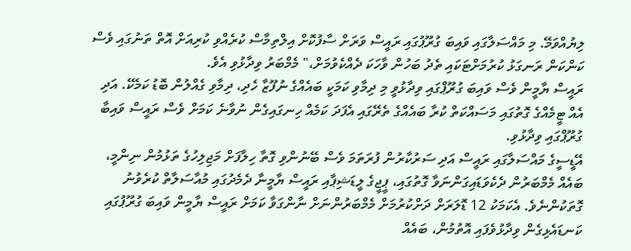ލިޔުއްވަމޭ. މި މައްސަލާގައި ވައިބަ ގުރޫޕުގައި ރައީސް ވަރަށް ސާފުކޮށް އިލްތިމާސް ކުރެއްވި ކުރިއަށް އޮތް ތަނުގައި ވެސް ކަންކަން ރަނގަޅު ކުރުމަށްޓަކައި ތެދު ބަހުން ވާހަކަ ދެއްކެވުމަށް،" މެމްބަރު ވިދާޅުވި އެވެ.
ރައީސް ޔާމީން ވެސް ވައިބަ ގުރޫޕްގައި ވިދާޅުވީ މި ދިމާވި ކަމަކީ ބައެއްގެ ނުފޫޒާ ހެދި، ދިމާވި ގެއްލުން ބޮޑު ކަމެކޭ. އަދި އެއް ޓީމެއްގެ ގޮތުގައި މަސައްކަތް ކުރާ ބައެއްގެ ތެރޭގައި އެފަދަ ކަމެއް ހިނގައިގެން ނުވާނެ ކަމަށް ވެސް ރައީސް ވައިބާ ގުރޫޕްގައި ވިދާޅުވި.
އޭޑީސީގެ މައްސަލާގައި ރައީސް އަދި ސަރުކާރުން ފުރަތަމަ ވެސް ބޭނުންވި ގޮތާ ހިލާފަށް މަޖިލިހުގެ ތަޅުމުން ނިންމީ، ބައެއް މެމްބަރުން ދެކެވަޑައިގަންނަވާ ގޮތުގައި، ޕީޖީގެ ލީޑަޝިޕާއި ރައީސް ޔާމީނާ ދެމެދުގައި މުއާސަލާތް ކުރެވުނު ގޮތަކުންނެވެ. އެކަމަކު 12 ޑޮލަރަށް ދަށްކުރުމަށް މެމްބަރުންނަށް ނާންގަވާ ކަމަށް ރައީސް ޔާމީން ވައިބަ ގުރޫޕުގައި ކަނޑައެޅިގެން ވިދާޅުވެފައި އޮތުމުން، ބައެއް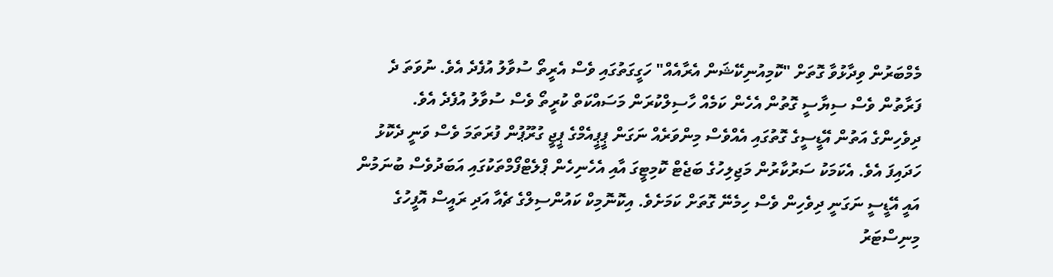މެމްބަރުން ވިދާޅުވާ ގޮތަށް "ކޮމިއުނިކޭޝަން އެރާއެއް" ހަގީގަތުގައި ވެސް އެރީތޯ ސުވާލު އުފެދެ އެވެ. ނުވަތަ ދެ ފަރާތުން ވެސް ސިޔާސީ ގޮތުން އެހެން ކަމެއް ހާސިލްކުރަން މަސައްކަތް ކުރީތޯ ވެސް ސުވާލު އުފެދެ އެވެ.
ދިވެހިންގެ އަތުން އޭޑީސީގެ ގޮތުގައި އެއްވެސް މިންވަރެއް ނަގަން ޕީޕީއެމްގެ ޕީޖީ ގުރޫޕުން ފުރަތަމަ ވެސް ވަނީ ދެކޮޅު ހަދައިފަ އެވެ. އެކަމަކު ސަރުކާރުން މަޖިލިހުގެ ބަޖެޓް ކޮމިޓީގަ އާއި އެހެނިހެން ޕްލެޓްފޯމްތަކުގައި އަބަދުވެސް ބުނަމުން އައީ އޭޑީސީ ނަގަނީ ދިވެހިން ވެސް ހިމެނޭ ގޮތަށް ކަމަށެވެ. އިކޮނޮމިކް ކައުންސިލްގެ ޗެއާ އަދި ރައީސް އޮފީހުގެ މިނިސްޓަރު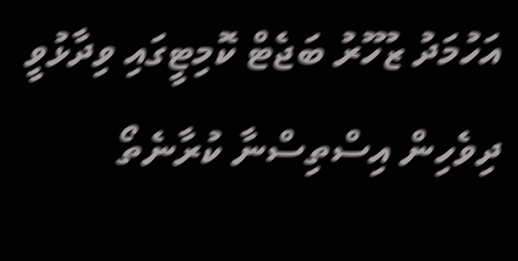އަހުމަދު ޒުހޫރު ބަޖެޓް ކޮމިޓީގައި ވިދާޅުވީ ދިވެހިން އިސްތިސްނާ ކުރާނެތޯ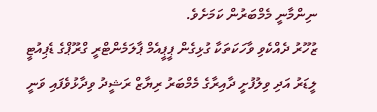ނިންމާނީ މެމްބަރުން ކަމަށެވެ.
ޒުހޫރު ދެއްކެވި ވާހަކަތަކާ ގުޅިގެން ޕީޕީއެމް ޕާލަމެންޓްރީ ގްރޫޕްގެ ޑެޕިއުޓީ ލީޑަރު އަދި ވިލުފުށީ ދާއިރާގެ މެމްބަރު ރިޔާޒް ރަޝީދު ވިދާޅުވެފައި ވަނީ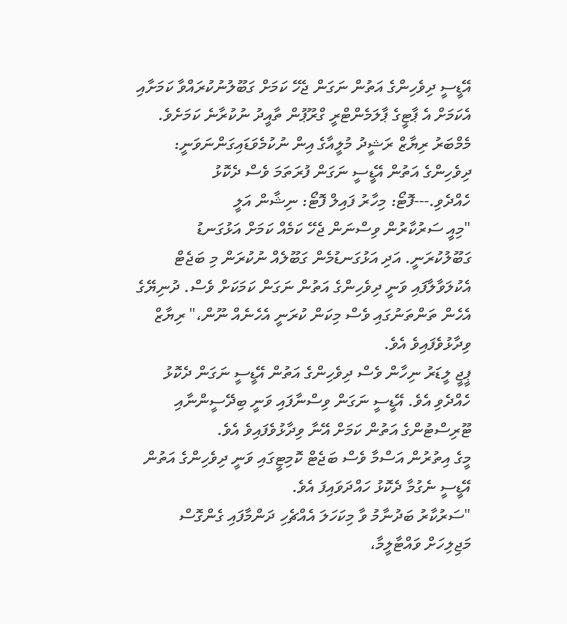އޭޑީސީ ދިވެހިންގެ އަތުން ނަގަން ޖެހޭ ކަމަށް ގަބޫލުނުކުރައްވާ ކަމަށާއި އެކަމަށް އެ ޕާޓީގެ ޕާލަމެންޓްރީ ގްރޫޕުން ތާއީދު ނުކުރާނެ ކަމަށެވެ.
މެމްބަރު ރިޔާޒް ރަޝީދު މުލީއާގެ އިން ނުކުމެވަޑައިގަންނަވަނީ: ދިވެހިންގެ އަތުން އޭޑީސީ ނަގަން ފުރަތަމަ ވެސް ދެކޮޅު ހެއްދެވި.---ފޮޓޯ: މިހާރު ފައިލް ފޮޓޯ: ނިޝާން އަލީ
"މިއީ ސަރުކާރުން ވިސްނަން ޖެހޭ ކަމެއް ކަމަށް އަޅުގަނޑު ގަބޫލުކުރަނީ. އަދި އަޅުގަނޑުމެން ގަބޫލެއް ނުކުރަން މި ބަޖެޓް އެކުލަވާލާފައި ވަނީ ދިވެހިންގެ އަތުން ނަގަން ކަމަކަށް ވެސް. ދުނިޔޭގެ އެހެން ތަންތަނުގައި ވެސް މިކަން ކުރަނީ އެހެނެއް ނޫން،" ރިޔާޒް ވިދާޅުވެފައިވެ އެވެ.
ޕީޖީ ލީޑަރު ނިހާން ވެސް ދިވެހިންގެ އަތުން އޭޑީސީ ނަގަން ދެކޮޅު ހެއްދެވި އެވެ. އޭޑީސީ ނަގަން ވިސްނާފައި ވަނީ ބިދޭސީންނާއި ޓޫރިސްޓުންގެ އަތުން ކަމަށް އޭނާ ވިދާޅުވެފައިވެ އެވެ.
މީގެ އިތުރުން އަސްމާ ވެސް ބަޖެޓް ކޮމިޓީގައި ވަނީ ދިވެހިންގެ އަތުން އޭޑީސީ ނެގުމާ ދެކޮޅު ހައްދަވައިފަ އެވެ.
"ސަރުކާރު ބަދުނާމު ވާ މިކަހަލަ އެއްޗެހި ދަންމާފައި ގެންގޮސް މަޖިލިހަށް ވައްޓާލީމާ،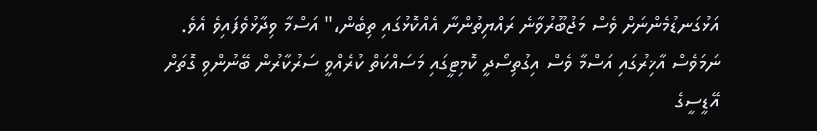އަޅުގަނޑުމެންނަށް ވެސް މަޖުބޫރުވާނެ ރައްޔިތުންނާ އެއްކޮޅުގައި ތިބެން،" އަސްމާ ވިދާޅުވެފައިވެ އެވެ.
ނަމަވެސް އާޚިރުގައި އަސްމާ ވެސް އިގުތިސޯދީ ކޮމިޓީގައި މަސައްކަތް ކުރެއްވީ ސަރުކާރުން ބޭނުންވި ގޮތަށް އޭޑީސީގެ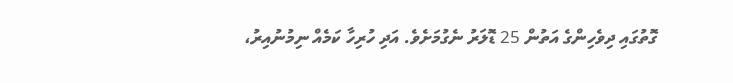ގޮތުގައި ދިވެހިންގެ އަތުން 25 ޑޮލަރު ނެގުމަށެވެ. އަދި ހުރިހާ ކަމެއް ނިމުނުއިރު،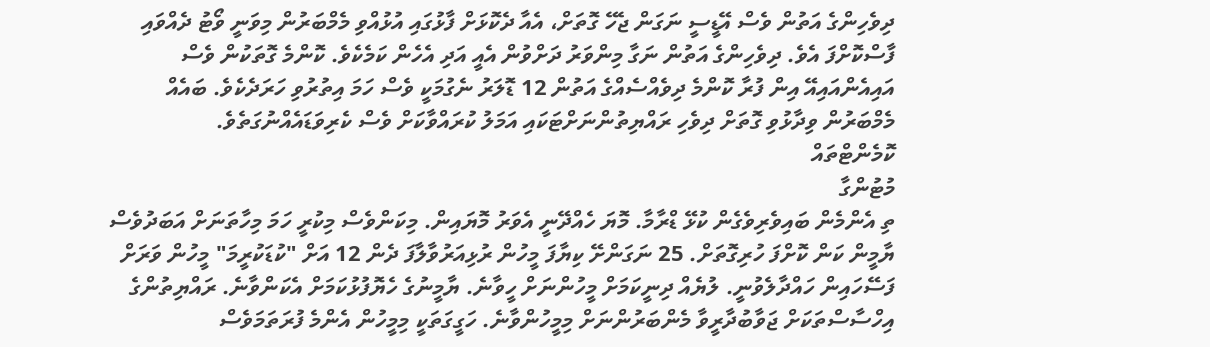ދިވެހިންގެ އަތުން ވެސް އޭޑީސީ ނަގަން ޖެހޭ ގޮތަށް، އެއާ ދެކޮޅަށް ފާޅުގައި އުޅުއްވި މެމްބަރުން މިވަނީ ވޯޓު ދެއްވައި ފާސްކޮށްފަ އެވެ. ދިވެހިންގެ އަތުން ނަގާ މިންވަރު ދަށްވުން އެއީ އަދި އެހެން ކަމެކެވެ. ކޮންމެ ގޮތަކުން ވެސް އައިއެންއައިއޭ އިން ފުރާ ކޮންމެ ދިވެއްސެއްގެ އަތުން 12 ޑޮލަރު ނެގުމަކީ ވެސް ހަމަ އިތުރުވި ހަރަދެކެވެ. ބައެއް މެމްބަރުން ވިދާޅުވި ގޮތަށް ދިވެހި ރައްޔިތުންނަށްޓަކައި އަމަލު ކުރައްވާކަށް ވެސް ކެރިވަޑައެއްނުގަތެވެ.
ކޮމެންޓްތައް
މުޓުންގާ
ތި އެންމެން ބައިވެރިވެގެން ކުޅޭ ޑްރާމާ. މޮޔަ ހެއްދޭނީ އެވަރު މޮޔައިން. މިކަންވެސް މިކުރީ ހަމަ މިހާތަނަށް އަބަދުވެސް ޔާމީން ކަން ކޮށްފަ ހުރިގޮތަށް. 25 ނަގަންށޭ ކިޔާފަ މީހުން ރުޅިއަރުވާލާފަ ދެން 12 އަށް "ކުޑަކުރީމަ" މީހުން ވަރަށް ފަސޭހައިން ހައްދާލެވުނީ. ލުޔެއް ދިނީކަމަށް މީހުންނަށް ހީވާނެ. ޔާމީނުގެ ހެޔޮފުޅުކަމަށް އެކަންވާނެ. ރައްޔިތުންގެ އިހްސާސްތަކަށް ޖަވާބުދާރީވާ މެންބަރުންނަށް މިމީހުންވާނެ. ހަގީގަތަކީ މިމީހުން އެންމެ ފުރަތަމަވެސް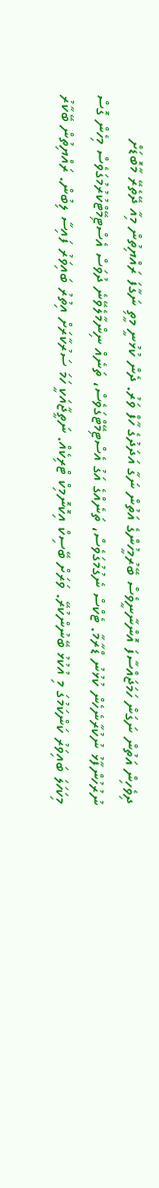ދިވެހިން އަތުން ނަގަން ހަމަޖައްސާފަ އޮންނާނީވެސް ބޭރުމީހުންގެ އަތުން ނަގާ އަދަދުގެ ހާފް ވަރު. ދެން ކުޅުނީ މީތި ނަގާފަ ރައްޔިތުން މިއާ ދޭތެރޭ މާބޮޑަށް ނުރުހުންފާޅު ނުކުރާނެހެން ކުޅުނު ޑްރާމާ. ޓެކްސް ނެގުމުގަވެސް، ތަނެއްގެ އަގު އެސްޓިމޭޓްގަވެސް، ތަނެއް ނިންމާލެވޭނެ ދުވަސް އެސްޓިމޭޓްކުރުމުގަވެސް މިހެން ގޮސް މިކަހަލަ ބައިވަރު ކަންކަމުގަ މި އުކުޅު ބޭނުންކުރޭ. ވަރަށް ބޭސިކް އިކޮނޮމިކް ޓްރިކެއް. ނަތީޖާއަކީ ހަމަ ސަރުކާރަށް އިތުރު ބައިވަރު ފައިސާ ލިބުން. ރައްޔިތުން ބޭކާރު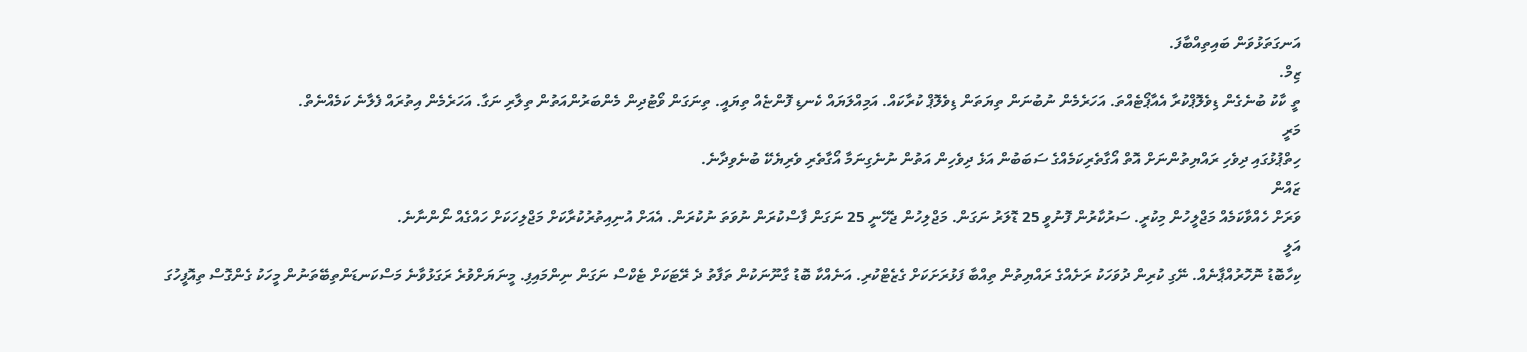އަނގަތަޅުވަން ބައިތިއްބާފަ.
ޒިމް.
ތީ ކާކު ބުނެގެން ޑިވެލޮޕްކުރާ އެއާޕޯޓެއްތަ. އަހަރެމެން ނުބުނަން ތިޔަތަން ޑިވެލޮޕް ކުރާކައް. އަމިއްލަޔައް ކެނޑި ފޮންޏެއް ތިޔައީ. ތިނަގަން ވޯޓުދިން މެންބަރުންއަތުން ތިލާރި ނަގާ. އަހަރެމެން އިތުރައް ފެލާނެ ކަމެއްނެތް.
މަރީ
ހިތްޕުޅުގައި ދިވެހި ރައްޔިތުންނަށް އޮތް އޯގާތެރިކަމެއްގެ ސަބަބުން އަޅެ ދިވެހިން އަތުން ނުނެގިނަމާ އޯގާތެރި ވެރިޔެކޭ ބުނެވިދާނެ.
ޒައްން
ވަރަށް ހެއްވާކަމެއް މަޖްލީހުން މިކުރީ. ސަރުކާރުން ފޮނުވީ 25 ޑޮލަރު ނަގަން. މަޖްލިހުން ޖެހޭނީ 25 ނަގަން ފާސްކުރަން ނުވަތަ ނުކުރަން. އެއަށް އުނިއިތުރުކުރާކަށް މަޖްލިހަކަށް ހައްގެއް ނޯންނާނެ.
އަލީ
ކިހާބޮޑު ނޮހޮރުއްޕާނެއް. ނޭގި ކުރިން ދުވަހަކު ރަށެއްގެ ރައްޔިތުން ތިއްބާ ފަޅުރަށަކަށް ގެޒެޓްކުރި. އަނެއްކާ ބޮޑު ގާނޫނަކުން ތަފާތު ދެ ރޭޓަކަށް ޓެކްސް ނަގަން ނިންމައިފި. މީނަޔަށްވުރެ ރަގަޅުވާނެ މަސްކަނޑަންތިބޭތަނުން މީހަކު ގެންގޮސް ތިއޮފީހުގަ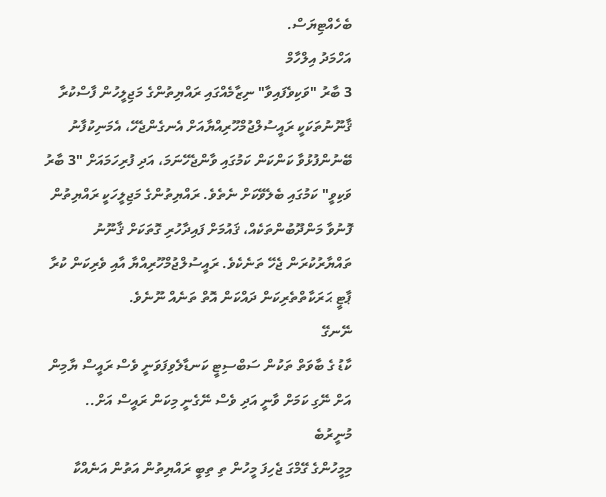ބެހެއްޓިޔަސް.
އަހްމަދު އިލްހާމް
3 ބާރު "ވަކިވެފައިވާ" ނިޒާމެއްގައި ރައްޔިތުންގެ މަޖިލީހުން ފާސްކުރާ ޤާނޫނުތަކަކީ ރައީސުލްޖުމްހޫރިއްޔާއަށް އެނގެންޖެހޭ، އެމަނިކުފާނު ބޭނުންފުޅުވާ ކަންކަން ކަމުގައި ވާންޖެހޭނަމަ، އަދި ފުރިހަމައަށް "3 ބާރު ވަކިވީ" ކަމުގައި ބެލެވޭކަށް ނެތެވެ. ރައްޔިތުންގެ މަޖިލީހަކީ ރައްޔިތުން ފޮނުވާ މަންދޫބުންތަކެއް، ޤައުމަށް ފައިދާހުރި ގޮތަކަށް ޤާނޫނު ތައްޔާރުކުރަން ޖެހޭ ތަނެކެވެ. ރައީސުލްޖުމްހޫރިއްޔާ އާއި ވެރިކަން ކުރާ ޕާޓީ ޙަރަކާތްތެރިކަން ދައްކަން އޮތް ތަނެއް ނޫނެވެ.
ނޭނގޭ
ކާޑު ގެ ބާވަތް ތަކުން ސަބްސިޓީ ކަނޑާލެވިފަވަނީ ވެސް ރައީސް ޔާމިން އަށް ނޭގި ކަމަށް ވާނީ އަދި ވެސް ނޭގެނީ މިކަން ރައީސް އަށް..
މުނީރުބެ
މިމީހުންގެ ގޭމްގަ ޖެހިފަ މީހުން ތި ތިބީ ރައްޔިތުން އަތުން އަނެއްކާ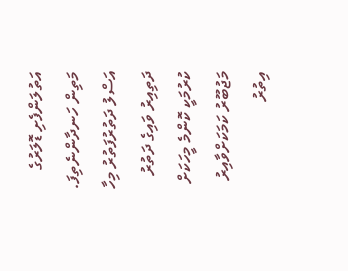އަތުލަންފެށި ޑޮލަރުގެ މަތިން ހަނދާންނެތިފަ. އަސްލު ދަތުރުފަތުރު މިހާ ދަތިއިރު ވައިގެ ދަތުރު ކުރުމަކީ ކޮންމެ މީހަކަށް މަޖުބޫރު ކަމަކަށްވާއިރު އިތުރު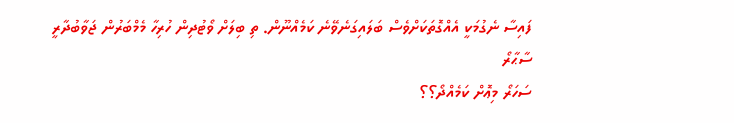ފައިސާ ނެގުމަކީ އެއްގޮތަކަށްވެސް ބަލައިގަނެވޭނެ ކަމެއްނޫން. ތި ބިލަށް ވޯޓުދިން ހުރިހާ މެމްބަރުން ޖަވާބުދާރީ
ސާޙާރޯ
ސަހަރޯ މިޢޮށް ކަމެއްދޯ؟؟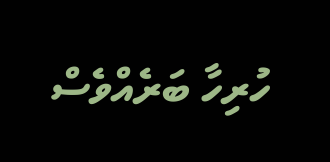ހުރިހާ ބަރެއްވެސް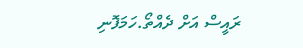ރައީސް އަށް ދެއްތޯ.ހަމަފޮނި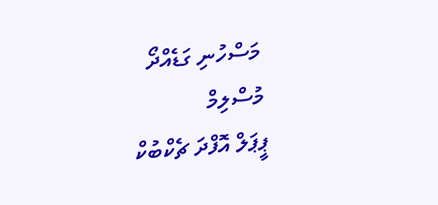މަސްހުނި ގަޑެއްދޯ
މުސްލިމް
ޕީޕަލް އޮފްދަ ޗެކްބުކް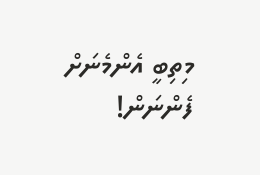މިތިބީ އެންމެނަށް ފެންނަން!